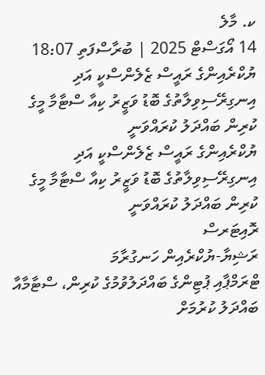ކ. މާލެ
14 އޯގަސްޓް 2025 | ބުރާސްފަތި 18:07
ޔުކްރެއިންގެ ރައީސް ޒެލެންސްކީ އަދި އިނގިރޭސިވިލާތުގެ ބޮޑު ވަޒީރު ކިއާ ސްޓާމާ މީގެ ކުރިން ބައްދަލު ކުރައްވަނީ
ޔުކްރެއިންގެ ރައީސް ޒެލެންސްކީ އަދި އިނގިރޭސިވިލާތުގެ ބޮޑު ވަޒީރު ކިއާ ސްޓާމާ މީގެ ކުރިން ބައްދަލު ކުރައްވަނީ
ރޮއިޓަރސް
ރަޝިޔާ-ޔުކްރެއިން ހަނގުރާމަ
ޓްރަމްޕާއި ޕުޓިންގެ ބައްދަލުވުމުގެ ކުރިން، ސްޓާމާއާ ބައްދަލު ކުރުމަށް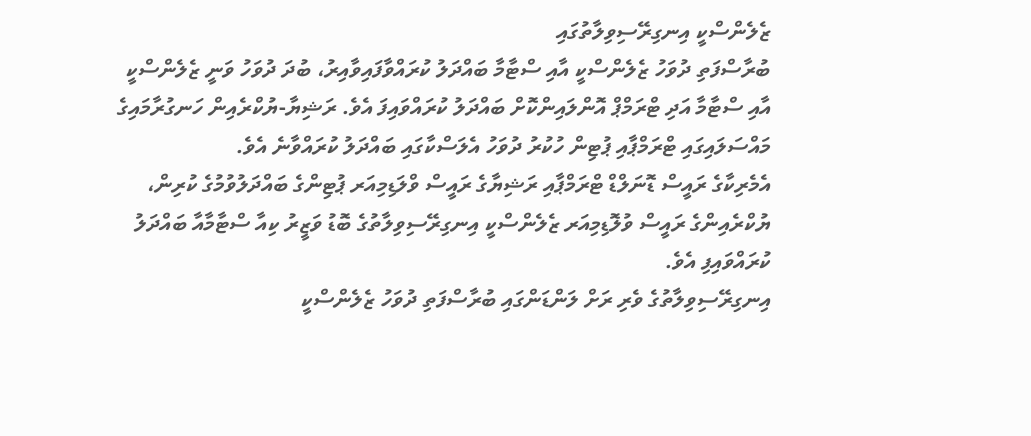ޒެލެންސްކީ އިނގިރޭސިވިލާތުގައި
ބުރާސްފަތި ދުވަހު ޒެލެންސްކީ އާއި ސްޓާމާ ބައްދަލު ކުރައްވާފައިވާއިރު، ބުދަ ދުވަހު ވަނީ ޒެލެންސްކީ އާއި ސްޓާމާ އަދި ޓްރަމްޕް އޮންލައިންކޮށް ބައްދަލު ކުރައްވައިފަ އެވެ. ރަޝިޔާ-ޔުކްރެއިން ހަނގުރާމައިގެ މައްސަލައިގައި ޓްރަމްޕާއި ޕުޓިން ހުކުރު ދުވަހު އެލަސްކާގައި ބައްދަލު ކުރައްވާނެ އެވެ.
އެމެރިކާގެ ރައީސް ޑޮނަލްޑް ޓްރަމްޕާއި ރަޝިޔާގެ ރައީސް ވްލަޑިމިއަރ ޕުޓިންގެ ބައްދަލުވުމުގެ ކުރިން، ޔުކްރެއިންގެ ރައީސް ވުލޮޑިމިއަރ ޒެލެންސްކީ އިނގިރޭސިވިލާތުގެ ބޮޑު ވަޒީރު ކިއާ ސްޓާމާއާ ބައްދަލު ކުރައްވައިފި އެވެ.
އިނގިރޭސިވިލާތުގެ ވެރި ރަށް ލަންޑަންގައި ބުރާސްފަތި ދުވަހު ޒެލެންސްކީ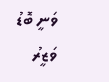ވަނީ ބޮޑު ވަޒީރު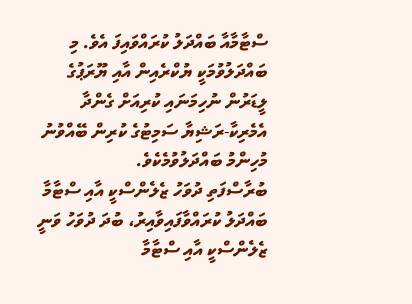ސްޓާމާއާ ބައްދަލު ކުރައްވައިފަ އެވެ. މި ބައްދަލުވުމަކީ ޔުކްރެއިން އާއި ޔޫރަޕުގެ ލީޑަރުން ނުހިމަނައި ކުރިއަށް ގެންދާ އެމެރިކާ-ރަޝިޔާ ސަމިޓުގެ ކުރިން ބޭއްވުނު މުހިންމު ބައްދަލުވުމެކެވެ.
ބުރާސްފަތި ދުވަހު ޒެލެންސްކީ އާއި ސްޓާމާ ބައްދަލު ކުރައްވާފައިވާއިރު، ބުދަ ދުވަހު ވަނީ ޒެލެންސްކީ އާއި ސްޓާމާ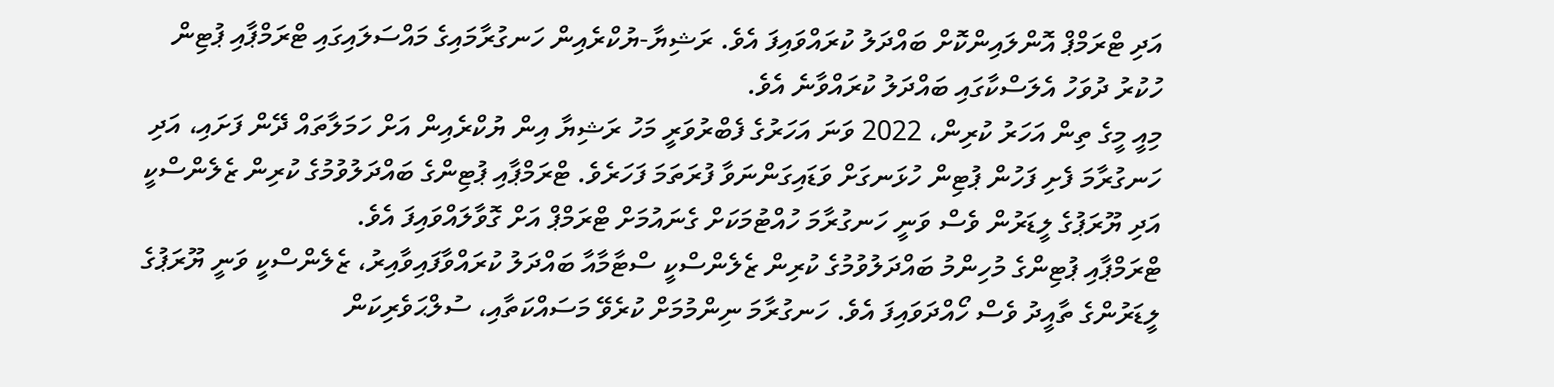އަދި ޓްރަމްޕް އޮންލައިންކޮށް ބައްދަލު ކުރައްވައިފަ އެވެ. ރަޝިޔާ-ޔުކްރެއިން ހަނގުރާމައިގެ މައްސަލައިގައި ޓްރަމްޕާއި ޕުޓިން ހުކުރު ދުވަހު އެލަސްކާގައި ބައްދަލު ކުރައްވާނެ އެވެ.
މިއީ މީގެ ތިން އަހަރު ކުރިން، 2022 ވަނަ އަހަރުގެ ފެބްރުވަރީ މަހު ރަޝިޔާ އިން ޔުކްރެއިން އަށް ހަމަލާތައް ދޭން ފަށައި، އަދި ހަނގުރާމަ ފެށި ފަހުން ޕުޓިން ހުޅަނގަށް ވަޑައިގަންނަވާ ފުރަތަމަ ފަހަރެވެ. ޓްރަމްޕާއި ޕުޓިންގެ ބައްދަލުވުމުގެ ކުރިން ޒެލެންސްކީ އަދި ޔޫރަޕުގެ ލީޑަރުން ވެސް ވަނީ ހަނގުރާމަ ހުއްޓުމަކަށް ގެނައުމަށް ޓްރަމްޕް އަށް ގޮވާލައްވައިފަ އެވެ.
ޓްރަމްޕާއި ޕުޓިންގެ މުހިންމު ބައްދަލުވުމުގެ ކުރިން ޒެލެންސްކީ ސްޓާމާއާ ބައްދަލު ކުރައްވާފައިވާއިރު، ޒެލެންސްކީ ވަނީ ޔޫރަޕުގެ ލީޑަރުންގެ ތާއީދު ވެސް ހޯއްދަވައިފަ އެވެ. ހަނގުރާމަ ނިންމުމަށް ކުރެވޭ މަސައްކަތާއި، ސުލްޙަވެރިކަން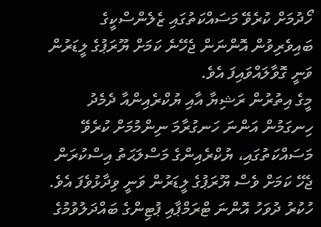ހޯދުމަށް ކުރެވޭ މަސައްކަތުގައި ޒެލެންސްކީގެ ބައިވެރިވުން އޮންނަން ޖެހޭނެ ކަމަށް ޔޫރަޕުގެ ލީޑަރުން ވަނީ ގޮވާލައްވައިފަ އެވެ.
މީގެ އިތުރުން ރަޝިޔާ އާއި ޔުކްރެއިންއާ ދެމެދު ހިނގަމުން އަންނަ ހަނގުރާމަ ނިންމުމަށް ކުރެވޭ މަސައްކަތުގައި، ޔުކްރެއިންގެ މަސްލަޙަތު އިސްކުރަން ޖެހޭ ކަމަށް ވެސް ޔޫރަޕުގެ ލީޑަރުން ވަނީ ވިދާޅުވެފަ އެވެ.
ހުކުރު ދުވަހު އޮންނަ ޓްރަމްޕާއި ޕުޓިންގެ ބައްދަލުވުމުގެ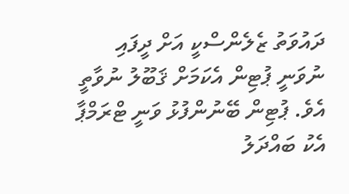ދައުވަތު ޒެލެންސްކީ އަށް ދީފައި ނުވަނީ ޕުޓިން އެކަމަށް ޤަބޫލު ނުވާތީ އެވެ. ޕުޓިން ބޭނުންފުޅު ވަނީ ޓްރަމްޕާ އެކު ބައްދަލު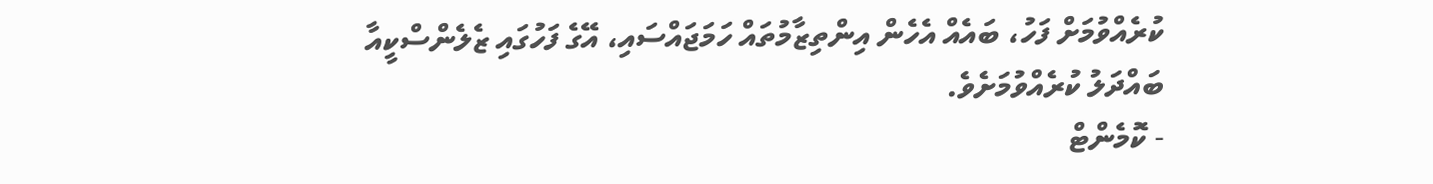ކުރެއްވުމަށް ފަހު، ބައެއް އެހެން އިންތިޒާމުތައް ހަމަޖައްސައި، އޭގެ ފަހުގައި ޒެލެންސްކީއާ ބައްދަލު ކުރެއްވުމަށެވެ.
- ކޮމެންޓް